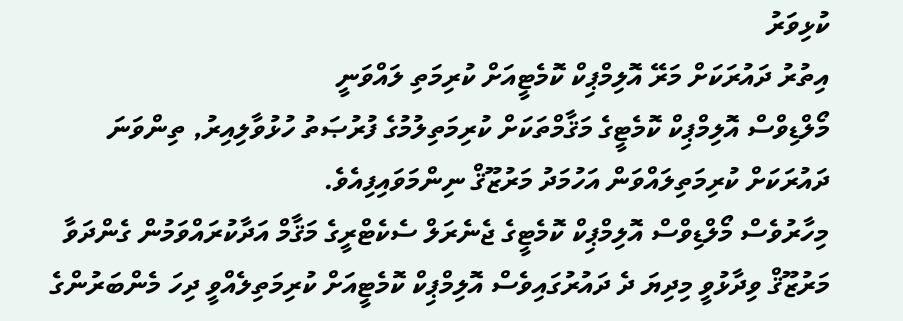ކުޅިވަރު
އިތުރު ދައުރަކަށް މަރޭ އޮލިމްޕިކް ކޮމެޓީއަށް ކުރިމަތި ލައްވަނީ
މޯލްޑިވްސް އޮލިމްޕިކް ކޮމެޓީގެ މަޤާމްތަކަށް ކުރިމަތިލުމުގެ ފުރުޞަތު ހުޅުވާލިއިރު, ތިންވަނަ ދައުރަކަށް ކުރިމަތިލައްވަން އަހުމަދު މަރުޒޫޤް ނިންމަވައިފިއެވެ.
މިހާރުވެސް މޯލްޑިވްސް އޮލިމްޕިކް ކޮމެޓީގެ ޖެނެރަލް ސެކެޓްރީގެ މަޤާމް އަދާކުރައްވަމުން ގެންދަވާ މަރުޒޫޤް ވިދާޅުވީ މިދިޔަ ދެ ދައުރުގައިވެސް އޮލިމްޕިކް ކޮމެޓީއަށް ކުރިމަތިލެއްވީ ދިހަ މެންބަރުންގެ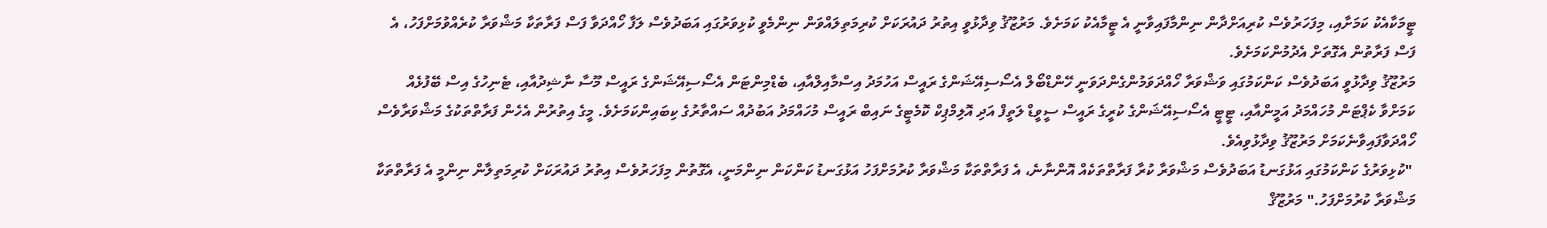ޓީމަކާއެކު ކަމަށާއި، މިފަހަރުވެސް ކުރިއަށްދާން ނިންމާފައިވާނީ އެ ޓީމާއެކު ކަމަށެވެ. މަރުޒޫޤު ވިދާޅުވީ އިތުރު ދައުރަކަށް ކުރިމަތިލައްވަން ނިންމެވީ ކުޅިވަރުގައި އަބަދުވެސް ލަފާ ހޯއްދަވާ ފަސް ފަރާތަކާ މަޝްވަރާ ކުރެއްވުމަށްފަހު، އެ ފަސް ފަރާތުން އެގޮތަށް އެދުމުންކަމަށެވެ.
މަރުޒޫޤު ވިދާޅުވީ އަބަދުވެސް ކަންކަމުގައި ވަޝްވަރާ ހޯއްދަވަމުންގެންދަވަނީ ހޭންޑްބޯލް އެސޯސިއޭޝަންގެ ރައީސް އަހުމަދު އިސްމާއިލްއާއި، ބެޑްމިންޓަން އެސޯސިއޭޝަންގެ ރައީސް މޫސާ ނާޝިދުއާއި، ޓެނިހުގެ އިސް ބޭފުޅެއް ކަމަށްވާ ކެޕްޓަން މުހައްމަދު އަމީންއާއި، ޓީޓީ އެސޯސިއޭޝަންގެ ކުރީގެ ރައީސް ސީވީޑް ލަތީފް އަދި އޮލިމްޕިކް ކޮމެޓީގެ ނައިބް ރައީސް މުހައްމަދު އަބުދުއް ސައްތާރުގެ ކިބައިންކަމަށެވެ. މީގެ އިތުރުން އެހެން ފަރާތްތަކުގެ މަޝްވަރާވެސް ހޯއްދަވާފައިވާނެކަމަށް މަރުޒޫޤު ވިދާޅުވިއެވެ.
 "ކުޅިވަރުގެ ކަންކަމުގައި އަޅުގަނޑު އަބަދުވެސް މަޝްވަރާ ކުރާ ފަރާތްތަކެއް އޮންނާނެ، އެ ފަރާތްތަކާ މަޝްވަރާ ކުރުމަށްފަހު އަޅުގަނޑު ކަންކަން ނިންމަނީ، އެގޮތުން މިފަހަރުވެސް އިތުރު ދައުރަކަށް ކުރިމަތިލާން ނިންމީ އެ ފަރާތްތަކާ މަޝްވަރާ ކުރުމަށްފަހު." މަރުޒޫޤް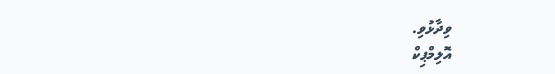ވިދާޅުވި.
އޮލިމްޕިކް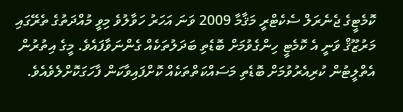ކޮމެޓީގެ ޖެނެރަލް ސެކެޓްރީ މަޤާމާ 2009 ވަނަ އަހަރު ހަވާލުވެ މިވީ މުއްދަތުގެ ތެރޭގައި މަރުޒޫޤް ވަނީ އެ ކޮމެޓީ ހިންގެވުމަށް ބޮޑެތި ބަދަލުތަކެއް ގެންނަވާފައެވެ. މީގެ އިތުރުން އެތްލީޓުން ކުރިއެރުވުމަށް ބޮޑެތި މަސައްކަތްތަކެއް ކޮށްފައިވާކަން ފާހަގަކޮށްލެވެއެވެ.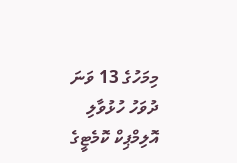މިމަހުގެ 13 ވަނަ ދުވަހު ހުޅުވާލި އޮލިމްޕިކް ކޮމެޓީގެ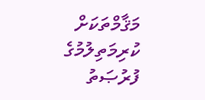މަޤާމްތަކަށް ކުރިމަތިލުމުގެ ފުރުޞަތު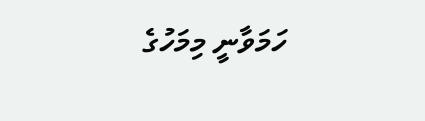ހަމަވާނީ މިމަހުގެ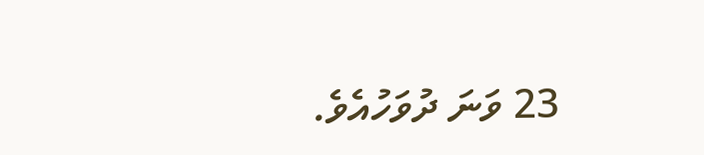23 ވަނަ ދުވަހުއެވެ.